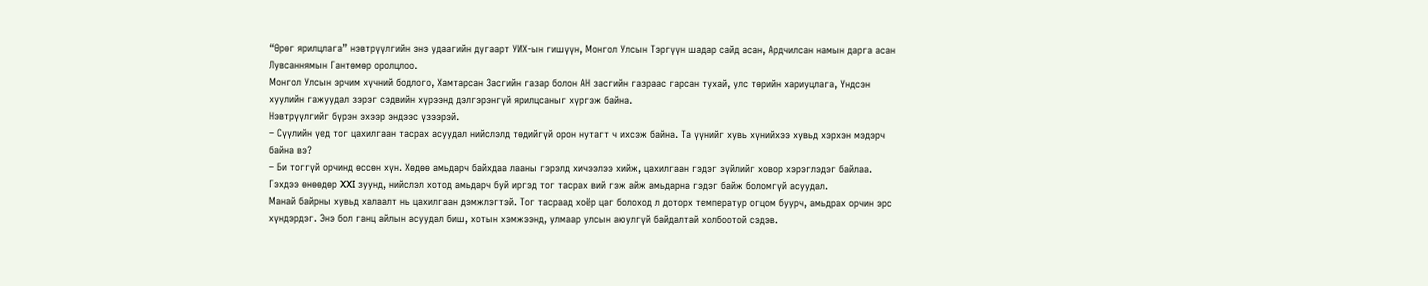“Өрөг ярилцлага” нэвтрүүлгийн энэ удаагийн дугаарт УИХ-ын гишүүн, Монгол Улсын Тэргүүн шадар сайд асан, Ардчилсан намын дарга асан Лувсаннямын Гантөмөр оролцлоо.
Монгол Улсын эрчим хүчний бодлого, Хамтарсан Засгийн газар болон АН засгийн газраас гарсан тухай, улс төрийн хариуцлага, Үндсэн хуулийн гажуудал зэрэг сэдвийн хүрээнд дэлгэрэнгүй ярилцсаныг хүргэж байна.
Нэвтрүүлгийг бүрэн эхээр эндээс үзээрэй.
– Сүүлийн үед тог цахилгаан тасрах асуудал нийслэлд төдийгүй орон нутагт ч ихсэж байна. Та үүнийг хувь хүнийхээ хувьд хэрхэн мэдэрч байна вэ?
– Би тоггүй орчинд өссөн хүн. Хөдөө амьдарч байхдаа лааны гэрэлд хичээлээ хийж, цахилгаан гэдэг зүйлийг ховор хэрэглэдэг байлаа. Гэхдээ өнөөдөр XXI зуунд, нийслэл хотод амьдарч буй иргэд тог тасрах вий гэж айж амьдарна гэдэг байж боломгүй асуудал.
Манай байрны хувьд халаалт нь цахилгаан дэмжлэгтэй. Тог тасраад хоёр цаг болоход л доторх температур огцом буурч, амьдрах орчин эрс хүндэрдэг. Энэ бол ганц айлын асуудал биш, хотын хэмжээнд, улмаар улсын аюулгүй байдалтай холбоотой сэдэв.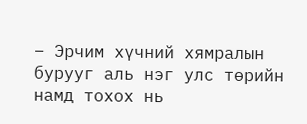– Эрчим хүчний хямралын бурууг аль нэг улс төрийн намд тохох нь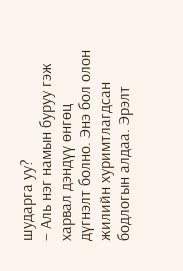шударга уу?
– Аль нэг намын буруу гэж харвал дэндүү өнгөц дүгнэлт болно. Энэ бол олон жилийн хуримтлагдсан бодлогын алдаа. Эрэлт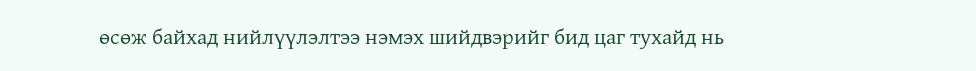өсөж байхад нийлүүлэлтээ нэмэх шийдвэрийг бид цаг тухайд нь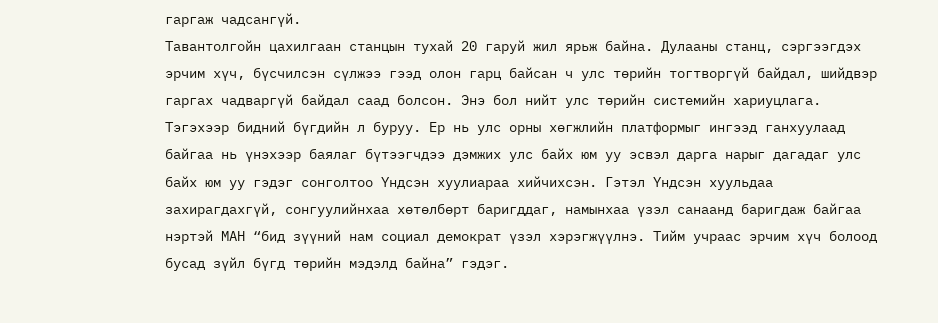гаргаж чадсангүй.
Тавантолгойн цахилгаан станцын тухай 20 гаруй жил ярьж байна. Дулааны станц, сэргээгдэх эрчим хүч, бүсчилсэн сүлжээ гээд олон гарц байсан ч улс төрийн тогтворгүй байдал, шийдвэр гаргах чадваргүй байдал саад болсон. Энэ бол нийт улс төрийн системийн хариуцлага.
Тэгэхээр бидний бүгдийн л буруу. Ер нь улс орны хөгжлийн платформыг ингээд ганхуулаад байгаа нь үнэхээр баялаг бүтээгчдээ дэмжих улс байх юм уу эсвэл дарга нарыг дагадаг улс байх юм уу гэдэг сонголтоо Үндсэн хуулиараа хийчихсэн. Гэтэл Үндсэн хуульдаа захирагдахгүй, сонгуулийнхаа хөтөлбөрт баригддаг, намынхаа үзэл санаанд баригдаж байгаа нэртэй МАН “бид зүүний нам социал демократ үзэл хэрэгжүүлнэ. Тийм учраас эрчим хүч болоод бусад зүйл бүгд төрийн мэдэлд байна” гэдэг.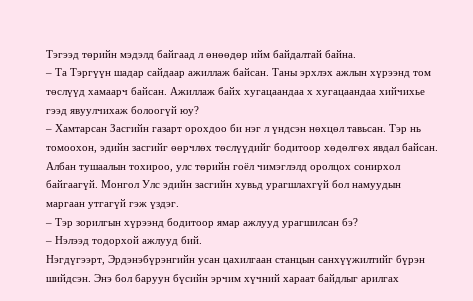Тэгээд төрийн мэдэлд байгаад л өнөөдөр ийм байдалтай байна.
– Та Тэргүүн шадар сайдаар ажиллаж байсан. Таны эрхлэх ажлын хүрээнд том төслүүд хамаарч байсан. Ажиллаж байх хугацаандаа х хугацаандаа хийчихье гээд явуулчихаж болоогүй юу?
– Хамтарсан Засгийн газарт орохдоо би нэг л үндсэн нөхцөл тавьсан. Тэр нь томоохон, эдийн засгийг өөрчлөх төслүүдийг бодитоор хөдөлгөх явдал байсан.
Албан тушаалын тохироо, улс төрийн гоёл чимэглэлд оролцох сонирхол байгаагүй. Монгол Улс эдийн засгийн хувьд урагшлахгүй бол намуудын маргаан утгагүй гэж үздэг.
– Тэр зорилгын хүрээнд бодитоор ямар ажлууд урагшилсан бэ?
– Нэлээд тодорхой ажлууд бий.
Нэгдүгээрт, Эрдэнэбүрэнгийн усан цахилгаан станцын санхүүжилтийг бүрэн шийдсэн. Энэ бол баруун бүсийн эрчим хүчний хараат байдлыг арилгах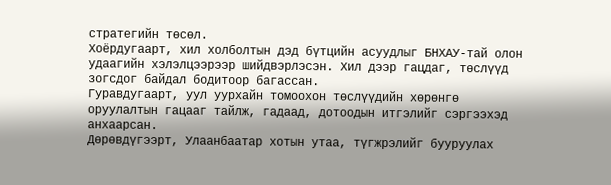стратегийн төсөл.
Хоёрдугаарт, хил холболтын дэд бүтцийн асуудлыг БНХАУ-тай олон удаагийн хэлэлцээрээр шийдвэрлэсэн. Хил дээр гацдаг, төслүүд зогсдог байдал бодитоор багассан.
Гуравдугаарт, уул уурхайн томоохон төслүүдийн хөрөнгө оруулалтын гацааг тайлж, гадаад, дотоодын итгэлийг сэргээхэд анхаарсан.
Дөрөвдүгээрт, Улаанбаатар хотын утаа, түгжрэлийг бууруулах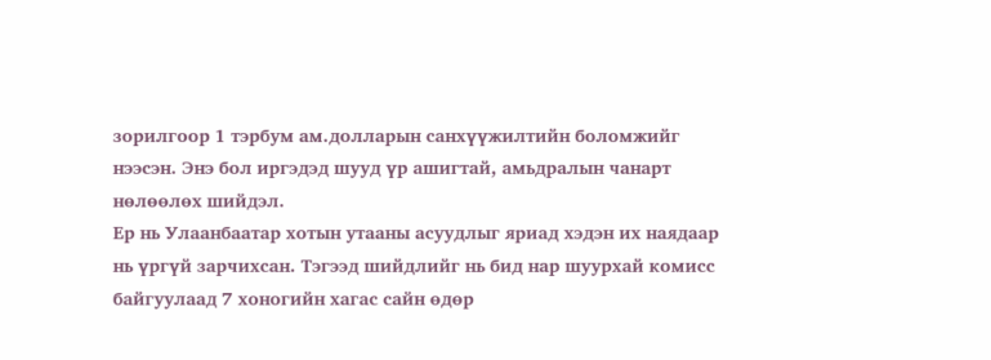зорилгоор 1 тэрбум ам.долларын санхүүжилтийн боломжийг нээсэн. Энэ бол иргэдэд шууд үр ашигтай, амьдралын чанарт нөлөөлөх шийдэл.
Ер нь Улаанбаатар хотын утааны асуудлыг яриад хэдэн их наядаар нь үргүй зарчихсан. Тэгээд шийдлийг нь бид нар шуурхай комисс байгуулаад 7 хоногийн хагас сайн өдөр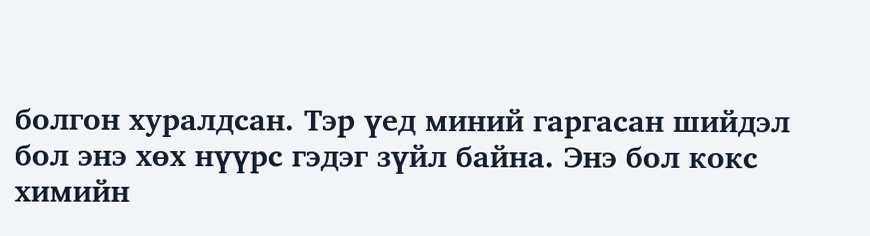болгон хуралдсан. Тэр үед миний гаргасан шийдэл бол энэ хөх нүүрс гэдэг зүйл байна. Энэ бол кокс химийн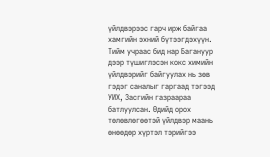үйлдвэрээс гарч ирж байгаа хамгийн эхний бүтээгдэхүүн. Тийм учраас бид нар Багануур дээр түшиглэсэн кокс химийн үйлдвэрийг байгуулах нь зөв гэдэг саналыг гаргаад тэгээд УИХ, Засгийн газраараа батлуулсан. Өдийд орох төлөвлөгөөтэй үйлдвэр маань өнөөдөр хүртэл тэрийгээ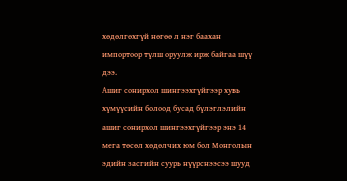хөдөлгөхгүй нөгөө л нэг баахан импортоор түлш оруулж ирж байгаа шүү дээ.
Ашиг сонирхол шингээхгүйгээр хувь хүмүүсийн болоод бусад бүлэглэлийн ашиг сонирхол шингээхгүйгээр энэ 14 мега төсөл хөдөлчих юм бол Монголын эдийн засгийн суурь нүүрснээсээ шууд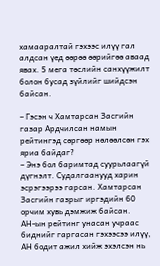хамааралтай гэхээс илүү гал алдсан үед өөрөө өөрийгөө аваад явах. 5 мега төслийн санхүүжилт болон бусад зүйлийг шийдсэн байсан.

– Гэсэн ч Хамтарсан Засгийн газар Ардчилсан намын рейтингэд сөргөөр нөлөөлсөн гэх яриа байдаг?
– Энэ бол баримтад суурьлаагүй дүгнэлт. Судалгаанууд харин эсрэгээрээ гарсан. Хамтарсан Засгийн газрыг иргэдийн 60 орчим хувь дэмжиж байсан.
АН-ын рейтинг унасан учраас биднийг гаргасан гэхээсээ илүү, АН бодит ажил хийж эхэлсэн нь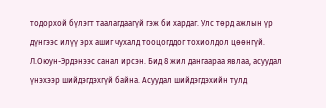тодорхой бүлэгт таалагдаагүй гэж би хардаг. Улс төрд ажлын үр дүнгээс илүү эрх ашиг чухалд тооцогддог тохиолдол цөөнгүй.
Л.Оюун-Эрдэнээс санал ирсэн. Бид 8 жил дангаараа явлаа, асуудал үнэхээр шийдэгдэхгүй байна. Асуудал шийдэгдэхийн тулд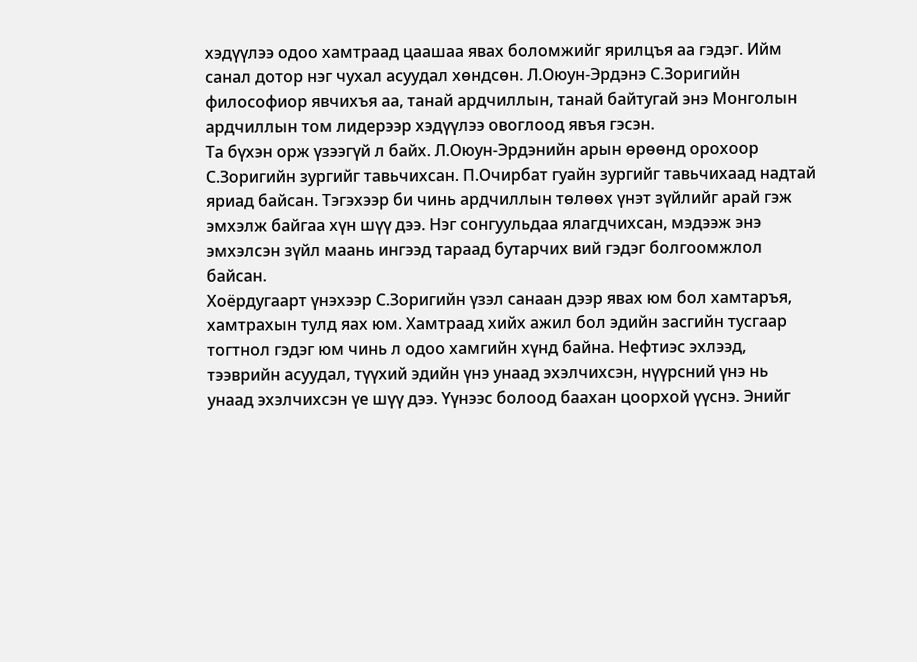хэдүүлээ одоо хамтраад цаашаа явах боломжийг ярилцъя аа гэдэг. Ийм санал дотор нэг чухал асуудал хөндсөн. Л.Оюун-Эрдэнэ С.Зоригийн философиор явчихъя аа, танай ардчиллын, танай байтугай энэ Монголын ардчиллын том лидерээр хэдүүлээ овоглоод явъя гэсэн.
Та бүхэн орж үзээгүй л байх. Л.Оюун-Эрдэнийн арын өрөөнд орохоор С.Зоригийн зургийг тавьчихсан. П.Очирбат гуайн зургийг тавьчихаад надтай яриад байсан. Тэгэхээр би чинь ардчиллын төлөөх үнэт зүйлийг арай гэж эмхэлж байгаа хүн шүү дээ. Нэг сонгуульдаа ялагдчихсан, мэдээж энэ эмхэлсэн зүйл маань ингээд тараад бутарчих вий гэдэг болгоомжлол байсан.
Хоёрдугаарт үнэхээр С.Зоригийн үзэл санаан дээр явах юм бол хамтаръя, хамтрахын тулд яах юм. Хамтраад хийх ажил бол эдийн засгийн тусгаар тогтнол гэдэг юм чинь л одоо хамгийн хүнд байна. Нефтиэс эхлээд, тээврийн асуудал, түүхий эдийн үнэ унаад эхэлчихсэн, нүүрсний үнэ нь унаад эхэлчихсэн үе шүү дээ. Үүнээс болоод баахан цоорхой үүснэ. Энийг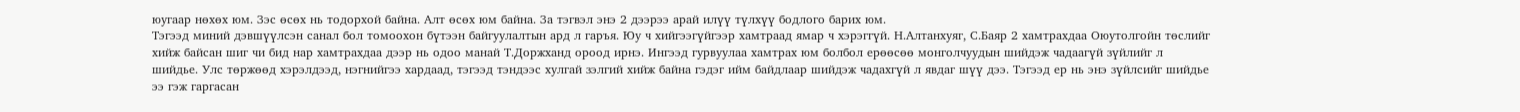юугаар нөхөх юм. Зэс өсөх нь тодорхой байна. Алт өсөх юм байна. За тэгвэл энэ 2 дээрээ арай илүү түлхүү бодлого барих юм.
Тэгээд миний дэвшүүлсэн санал бол томоохон бүтээн байгуулалтын ард л гаръя. Юу ч хийгээгүйгээр хамтраад ямар ч хэрэггүй. Н.Алтанхуяг, С.Баяр 2 хамтрахдаа Оюутолгойн төслийг хийж байсан шиг чи бид нар хамтрахдаа дээр нь одоо манай Т.Доржханд ороод ирнэ. Ингээд гурвуулаа хамтрах юм болбол ерөөсөө монголчуудын шийдэж чадаагүй зүйлийг л шийдье. Улс төржөөд хэрэлдээд, нэгнийгээ хардаад, тэгээд тэндээс хулгай зэлгий хийж байна гэдэг ийм байдлаар шийдэж чадахгүй л явдаг шүү дээ. Тэгээд ер нь энэ зүйлсийг шийдье ээ гэж гаргасан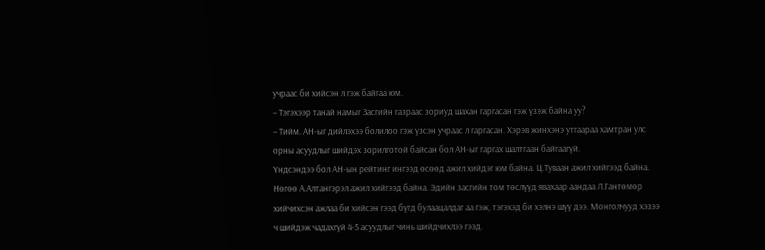учраас би хийсэн л гэж байгаа юм.
– Тэгэхээр танай намыг Засгийн газраас зориуд шахан гаргасан гэж үзэж байна уу?
– Тийм. АН-ыг дийлэхээ болилоо гэж үзсэн учраас л гаргасан. Хэрэв жинхэнэ утгаараа хамтран улс орны асуудлыг шийдэх зорилготой байсан бол АН-ыг гаргах шалтгаан байгаагүй.
Үндсэндээ бол АН-ын рейтинг ингээд өсөөд ажил хийдэг юм байна. Ц.Туваан ажил хийгээд байна. Нөгөө А.Алтангэрэл ажил хийгээд байна. Эдийн засгийн том төслүүд явахаар аандаа Л.Гантөмөр хийчихсэн ажлаа би хийсэн гээд бүгд булаацалдаг аа гэж, тэгэхэд би хэлнэ шүү дээ. Монголчууд хэзээ ч шийдэж чадахгүй 4-5 асуудлыг чинь шийдчихлээ гээд.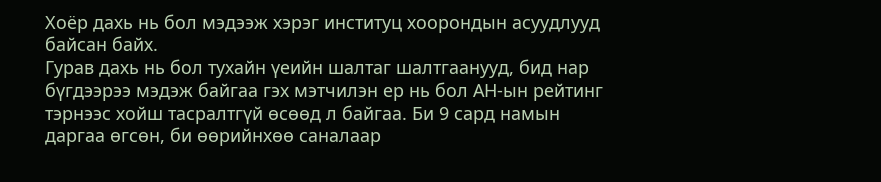Хоёр дахь нь бол мэдээж хэрэг институц хоорондын асуудлууд байсан байх.
Гурав дахь нь бол тухайн үеийн шалтаг шалтгаанууд, бид нар бүгдээрээ мэдэж байгаа гэх мэтчилэн ер нь бол АН-ын рейтинг тэрнээс хойш тасралтгүй өсөөд л байгаа. Би 9 сард намын даргаа өгсөн, би өөрийнхөө саналаар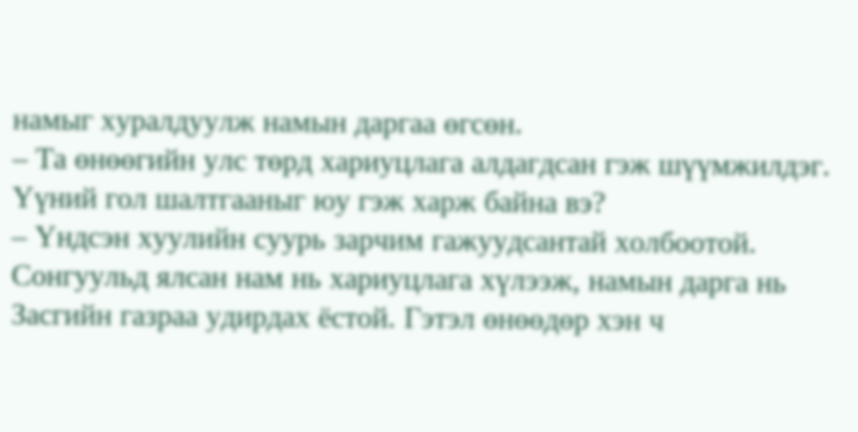намыг хуралдуулж намын даргаа өгсөн.
– Та өнөөгийн улс төрд хариуцлага алдагдсан гэж шүүмжилдэг. Үүний гол шалтгааныг юу гэж харж байна вэ?
– Үндсэн хуулийн суурь зарчим гажуудсантай холбоотой. Сонгуульд ялсан нам нь хариуцлага хүлээж, намын дарга нь Засгийн газраа удирдах ёстой. Гэтэл өнөөдөр хэн ч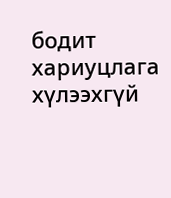бодит хариуцлага хүлээхгүй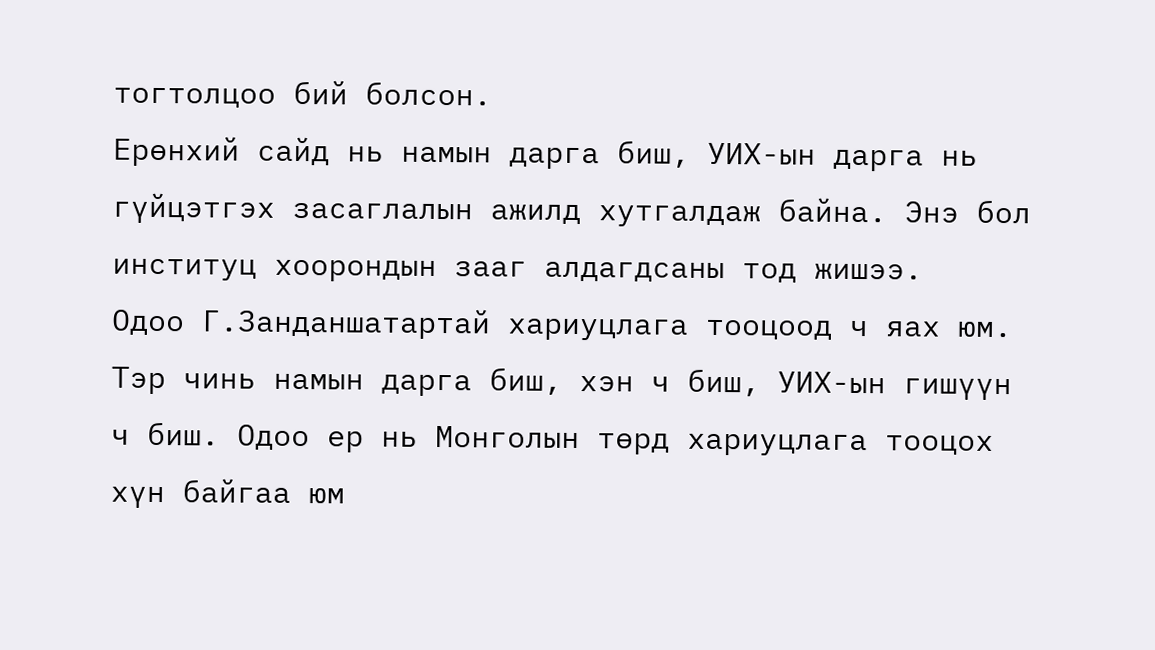тогтолцоо бий болсон.
Ерөнхий сайд нь намын дарга биш, УИХ-ын дарга нь гүйцэтгэх засаглалын ажилд хутгалдаж байна. Энэ бол институц хоорондын зааг алдагдсаны тод жишээ.
Одоо Г.Занданшатартай хариуцлага тооцоод ч яах юм. Тэр чинь намын дарга биш, хэн ч биш, УИХ-ын гишүүн ч биш. Одоо ер нь Монголын төрд хариуцлага тооцох хүн байгаа юм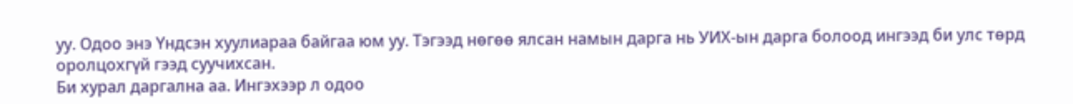уу. Одоо энэ Үндсэн хуулиараа байгаа юм уу. Тэгээд нөгөө ялсан намын дарга нь УИХ-ын дарга болоод ингээд би улс төрд оролцохгүй гээд суучихсан.
Би хурал даргална аа. Ингэхээр л одоо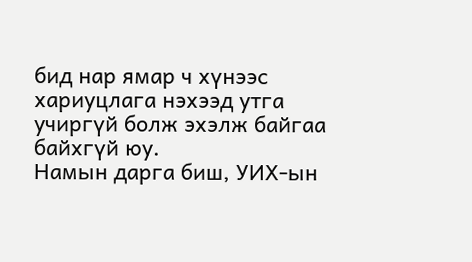бид нар ямар ч хүнээс хариуцлага нэхээд утга учиргүй болж эхэлж байгаа байхгүй юу.
Намын дарга биш, УИХ-ын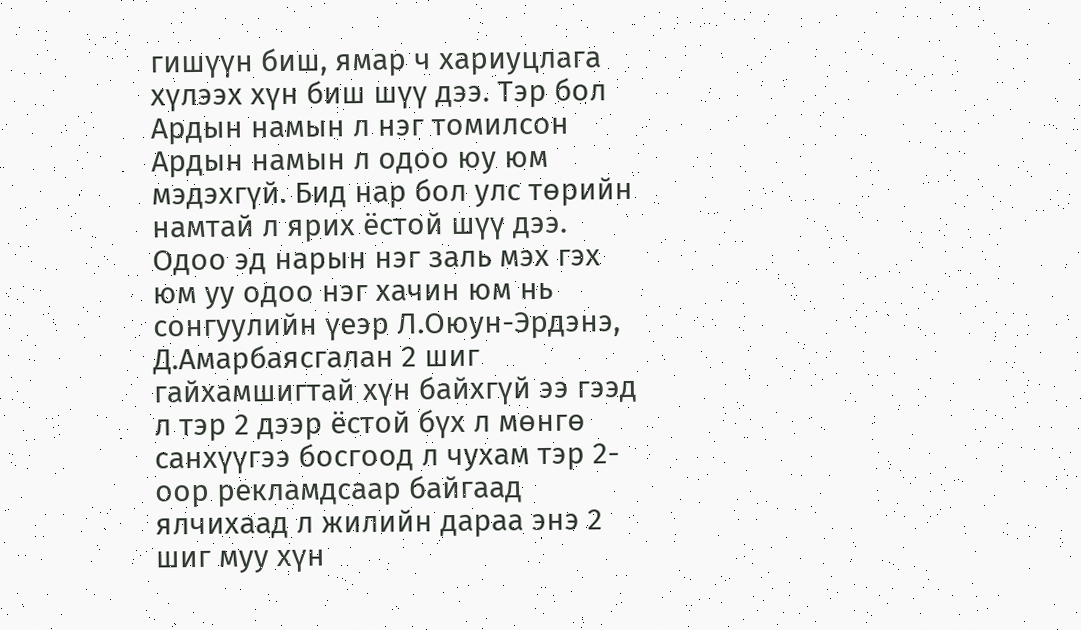гишүүн биш, ямар ч хариуцлага хүлээх хүн биш шүү дээ. Тэр бол Ардын намын л нэг томилсон Ардын намын л одоо юу юм мэдэхгүй. Бид нар бол улс төрийн намтай л ярих ёстой шүү дээ. Одоо эд нарын нэг заль мэх гэх юм уу одоо нэг хачин юм нь сонгуулийн үеэр Л.Оюун-Эрдэнэ, Д.Амарбаясгалан 2 шиг гайхамшигтай хүн байхгүй ээ гээд л тэр 2 дээр ёстой бүх л мөнгө санхүүгээ босгоод л чухам тэр 2-оор рекламдсаар байгаад ялчихаад л жилийн дараа энэ 2 шиг муу хүн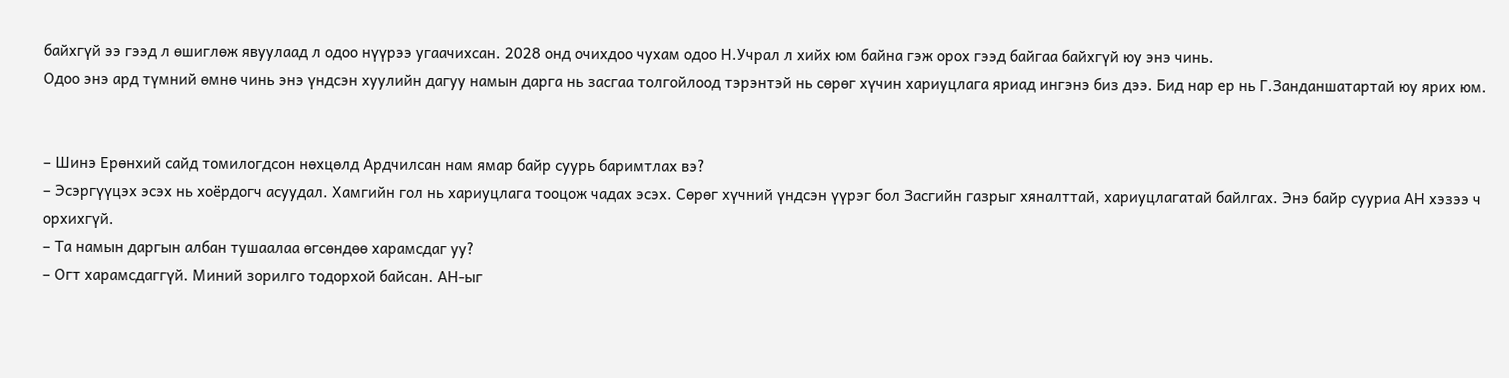байхгүй ээ гээд л өшиглөж явуулаад л одоо нүүрээ угаачихсан. 2028 онд очихдоо чухам одоо Н.Учрал л хийх юм байна гэж орох гээд байгаа байхгүй юу энэ чинь.
Одоо энэ ард түмний өмнө чинь энэ үндсэн хуулийн дагуу намын дарга нь засгаа толгойлоод тэрэнтэй нь сөрөг хүчин хариуцлага яриад ингэнэ биз дээ. Бид нар ер нь Г.Занданшатартай юу ярих юм.


– Шинэ Ерөнхий сайд томилогдсон нөхцөлд Ардчилсан нам ямар байр суурь баримтлах вэ?
– Эсэргүүцэх эсэх нь хоёрдогч асуудал. Хамгийн гол нь хариуцлага тооцож чадах эсэх. Сөрөг хүчний үндсэн үүрэг бол Засгийн газрыг хяналттай, хариуцлагатай байлгах. Энэ байр сууриа АН хэзээ ч орхихгүй.
– Та намын даргын албан тушаалаа өгсөндөө харамсдаг уу?
– Огт харамсдаггүй. Миний зорилго тодорхой байсан. АН-ыг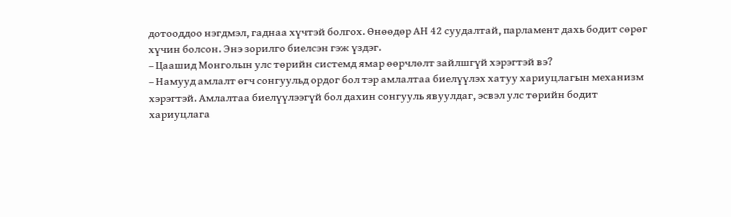дотооддоо нэгдмэл, гаднаа хүчтэй болгох. Өнөөдөр АН 42 суудалтай, парламент дахь бодит сөрөг хүчин болсон. Энэ зорилго биелсэн гэж үздэг.
– Цаашид Монголын улс төрийн системд ямар өөрчлөлт зайлшгүй хэрэгтэй вэ?
– Намууд амлалт өгч сонгуульд ордог бол тэр амлалтаа биелүүлэх хатуу хариуцлагын механизм хэрэгтэй. Амлалтаа биелүүлээгүй бол дахин сонгууль явуулдаг, эсвэл улс төрийн бодит хариуцлага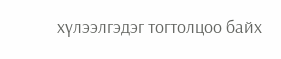хүлээлгэдэг тогтолцоо байх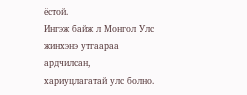ёстой.
Ингэж байж л Монгол Улс жинхэнэ утгаараа ардчилсан, хариуцлагатай улс болно.